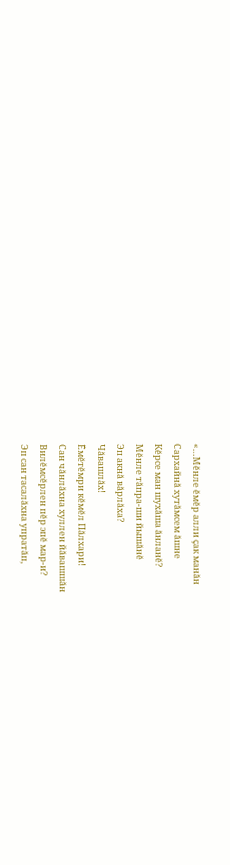«…Мĕнле ĕмĕр алли çак манăн
Сархайнă хутăмсем ăшне
Кĕрсе ман шухăша ăнланĕ?
Мĕнле тăпра-ши йышăнĕ
Эп акнă вăрлăха?
Чăвашлăх!
Ĕмĕтĕмри кĕмĕл Пăлхари!
Сан чăнлăхна хуллен йăвашшăн
Вилĕмсĕрлен пĕр эпĕ мар-и?
Эп сан тасалăхна упратăп,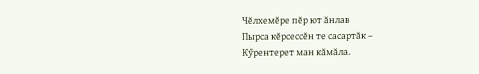Чĕлхемĕре пĕр ют ăнлав
Пырса кĕрсессĕн те сасартăк –
Кӳрентерет ман кăмăла.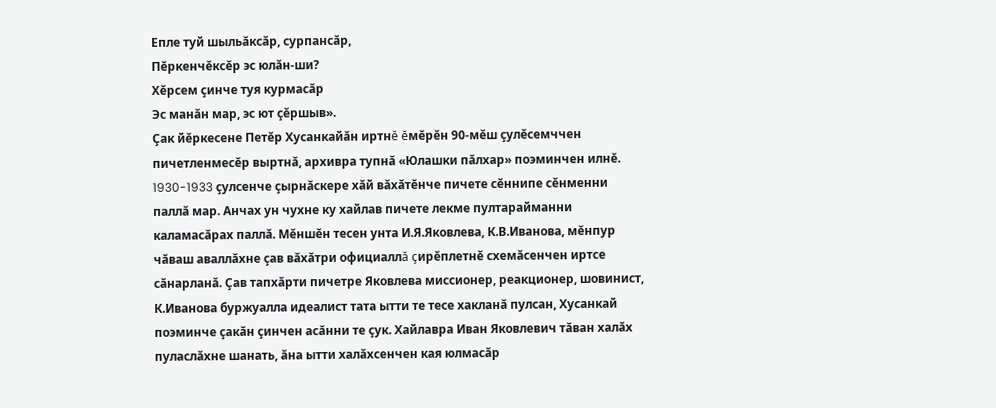Епле туй шыльăксăр, сурпансăр,
Пĕркенчĕксĕр эс юлăн-ши?
Хĕрсем çинче туя курмасăр
Эс манăн мар, эс ют çĕршыв».
Çак йĕркесене Петĕр Хусанкайăн иртнĕ ĕмĕрĕн 90-мĕш çулĕсемччен пичетленмесĕр выртнă, архивра тупнă «Юлашки пăлхар» поэминчен илнĕ. 1930-1933 çулсенче çырнăскере хăй вăхăтĕнче пичете сĕннипе сĕнменни паллă мар. Анчах ун чухне ку хайлав пичете лекме пултарайманни каламасăрах паллă. Мĕншĕн тесен унта И.Я.Яковлева, К.В.Иванова, мĕнпур чăваш аваллăхне çав вăхăтри официаллă çирĕплетнĕ схемăсенчен иртсе сăнарланă. Çав тапхăрти пичетре Яковлева миссионер, реакционер, шовинист, К.Иванова буржуалла идеалист тата ытти те тесе хакланă пулсан, Хусанкай поэминче çакăн çинчен асăнни те çук. Хайлавра Иван Яковлевич тăван халăх пуласлăхне шанать, ăна ытти халăхсенчен кая юлмасăр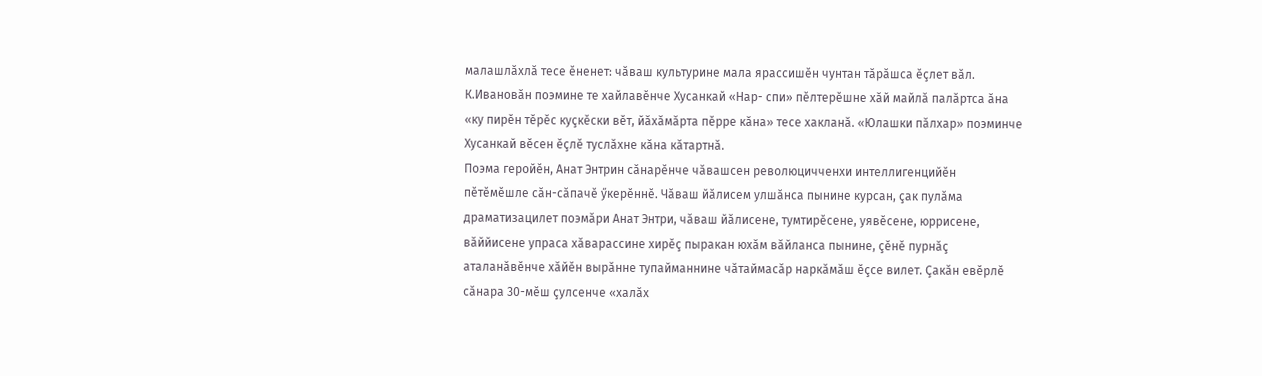малашлăхлă тесе ĕненет: чăваш культурине мала ярассишĕн чунтан тăрăшса ĕçлет вăл. К.Ивановăн поэмине те хайлавĕнче Хусанкай «Нар- спи» пĕлтерĕшне хăй майлă палăртса ăна «ку пирĕн тĕрĕс куçкĕски вĕт, йăхăмăрта пĕрре кăна» тесе хакланă. «Юлашки пăлхар» поэминче Хусанкай вĕсен ĕçлĕ туслăхне кăна кăтартнă.
Поэма геройĕн, Анат Энтрин сăнарĕнче чăвашсен революцичченхи интеллигенцийĕн пĕтĕмĕшле сăн-сăпачĕ ӳкерĕннĕ. Чăваш йăлисем улшăнса пынине курсан, çак пулăма драматизацилет поэмăри Анат Энтри, чăваш йăлисене, тумтирĕсене, уявĕсене, юррисене, вăййисене упраса хăварассине хирĕç пыракан юхăм вăйланса пынине, çĕнĕ пурнăç аталанăвĕнче хăйĕн вырăнне тупайманнине чăтаймасăр наркăмăш ĕçсе вилет. Çакăн евĕрлĕ сăнара 30-мĕш çулсенче «халăх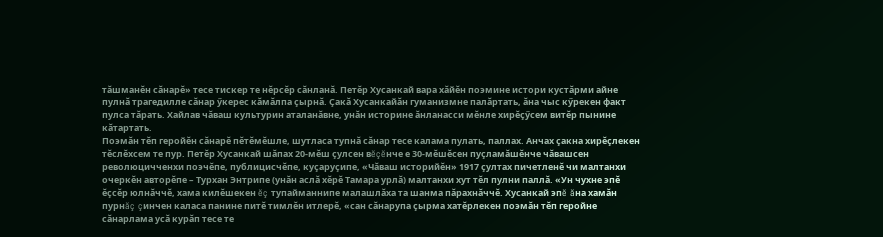тăшманĕн сăнарĕ» тесе тискер те нĕрсĕр сăнланă. Петĕр Хусанкай вара хăйĕн поэмине истори кустăрми айне пулнă трагедилле сăнар ӳкерес кăмăлпа çырнă. Çакă Хусанкайăн гуманизмне палăртать, ăна чыс кӳрекен факт пулса тăрать. Хайлав чăваш культурин аталанăвне, унăн историне ăнланасси мĕнле хирĕçӳсем витĕр пынине кăтартать.
Поэмăн тĕп геройĕн сăнарĕ пĕтĕмĕшле, шутласа тупнă сăнар тесе калама пулать, паллах. Анчах çакна хирĕçлекен тĕслĕхсем те пур. Петĕр Хусанкай шăпах 20-мĕш çулсен вĕçĕнче е 30-мĕшĕсен пуçламăшĕнче чăвашсен революцичченхи поэчĕпе, публицисчĕпе, куçаруçипе, «Чăваш историйĕн» 1917 çултах пичетленĕ чи малтанхи очеркĕн авторĕпе – Турхан Энтрипе (унăн аслă хĕрĕ Тамара урлă) малтанхи хут тĕл пулни паллă. «Ун чухне эпĕ ĕçсĕр юлнăччĕ, хама килĕшекен ĕç тупайманнипе малашлăха та шанма пăрахнăччĕ. Хусанкай эпĕ ăна хамăн пурнăç çинчен каласа панине питĕ тимлĕн итлерĕ, «сан сăнарупа çырма хатĕрлекен поэмăн тĕп геройне сăнарлама усă курăп тесе те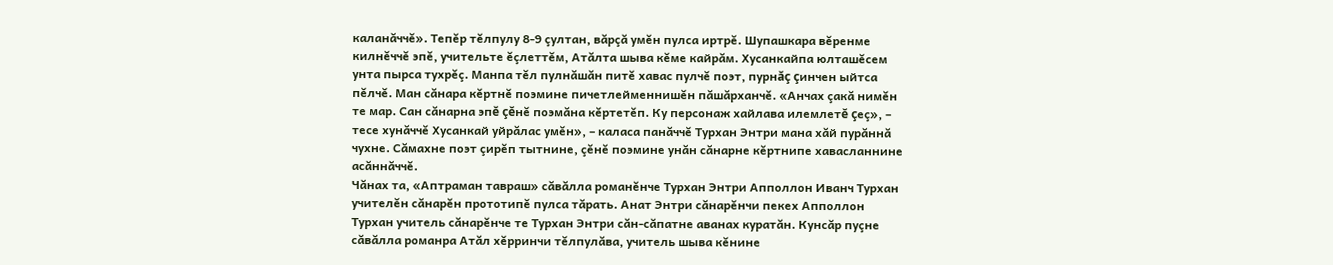каланăччĕ». Тепĕр тĕлпулу 8-9 çултан, вăрçă умĕн пулса иртрĕ. Шупашкара вĕренме килнĕччĕ эпĕ, учительте ĕçлеттĕм, Атăлта шыва кĕме кайрăм. Хусанкайпа юлташĕсем унта пырса тухрĕç. Манпа тĕл пулнăшăн питĕ хавас пулчĕ поэт, пурнăç çинчен ыйтса пĕлчĕ. Ман сăнара кĕртнĕ поэмине пичетлейменнишĕн пăшăрханчĕ. «Анчах çакă нимĕн те мар. Сан сăнарна эпĕ çĕнĕ поэмăна кĕртетĕп. Ку персонаж хайлава илемлетĕ çеç», – тесе хунăччĕ Хусанкай уйрăлас умĕн», – каласа панăччĕ Турхан Энтри мана хăй пурăннă чухне. Сăмахне поэт çирĕп тытнине, çĕнĕ поэмине унăн сăнарне кĕртнипе хавасланнине асăннăччĕ.
Чăнах та, «Аптраман тавраш» сăвăлла романĕнче Турхан Энтри Апполлон Иванч Турхан учителĕн сăнарĕн прототипĕ пулса тăрать. Анат Энтри сăнарĕнчи пекех Апполлон Турхан учитель сăнарĕнче те Турхан Энтри сăн-сăпатне аванах куратăн. Кунсăр пуçне сăвăлла романра Атăл хĕрринчи тĕлпулăва, учитель шыва кĕнине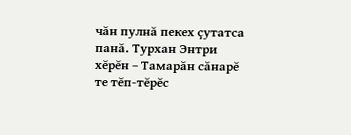чăн пулнă пекех çутатса панă. Турхан Энтри хĕрĕн – Тамарăн сăнарĕ те тĕп-тĕрĕс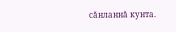сăнланнă кунта.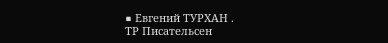■ Евгений ТУРХАН .
ТР Писательсен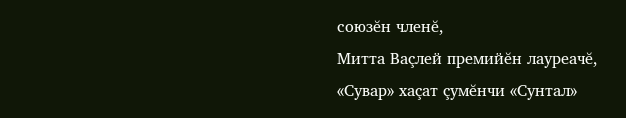союзĕн членĕ,
Митта Ваçлей премийĕн лауреачĕ,
«Сувар» хаçат çумĕнчи «Сунтал»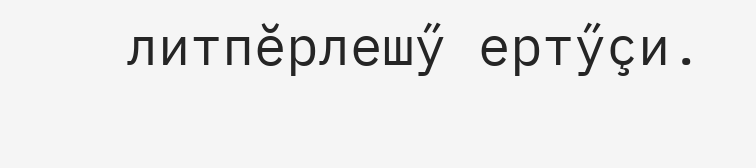литпĕрлешӳ ертӳçи.